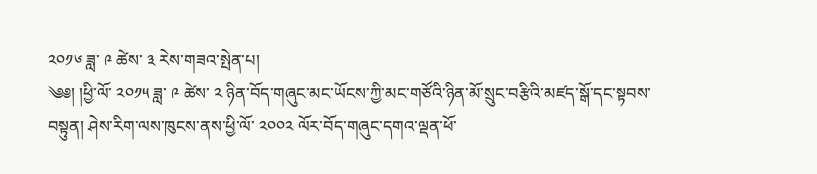༢༠༡༦ ཟླ་ ༩ ཚེས་ ༣ རེས་གཟའ་སྤེན་པ།
༄༅། །ཕྱི་ལོ་ ༢༠༡༥ ཟླ་ ༩ ཚེས་ ༢ ཉིན་བོད་གཞུང་མང་ཡོངས་ཀྱི་མང་གཙོའི་ཉིན་མོ་སྲུང་བརྩིའི་མཛད་སྒོ་དང་སྟབས་བསྟུན། ཤེས་རིག་ལས་ཁུངས་ནས་ཕྱི་ལོ་ ༢༠༠༢ ལོར་བོད་གཞུང་དགའ་ལྡན་ཕོ་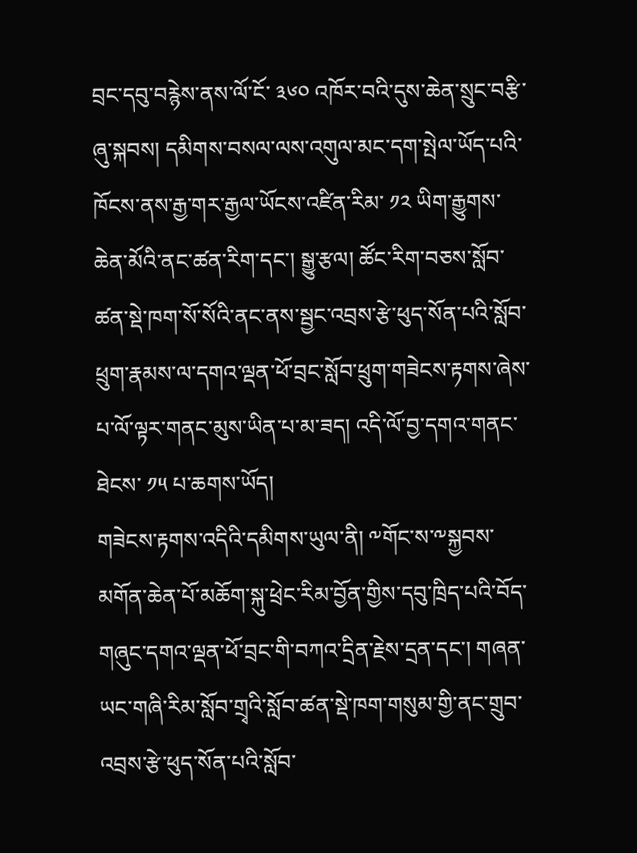བྲང་དབུ་བརྙེས་ནས་ལོ་ངོ་ ༣༦༠ འཁོར་བའི་དུས་ཆེན་སྲུང་བརྩི་ཞུ་སྐབས། དམིགས་བསལ་ལས་འགུལ་མང་དག་སྤེལ་ཡོད་པའི་ཁོངས་ནས་རྒྱ་གར་རྒྱལ་ཡོངས་འཛིན་རིམ་ ༡༢ ཡིག་རྒྱུགས་ཆེན་མོའི་ནང་ཚན་རིག་དང་། སྒྱུ་རྩལ། ཚོང་རིག་བཅས་སློབ་ཚན་སྡེ་ཁག་སོ་སོའི་ནང་ནས་སྦྱང་འབྲས་རྩེ་ཕུད་སོན་པའི་སློབ་ཕྲུག་རྣམས་ལ་དགའ་ལྡན་ཕོ་བྲང་སློབ་ཕྲུག་གཟེངས་རྟགས་ཞེས་པ་ལོ་ལྟར་གནང་མུས་ཡིན་པ་མ་ཟད། འདི་ལོ་བྱ་དགའ་གནང་ཐེངས་ ༡༥ པ་ཆགས་ཡོད།
གཟེངས་རྟགས་འདིའི་དམིགས་ཡུལ་ནི། ༸གོང་ས་༸སྐྱབས་མགོན་ཆེན་པོ་མཆོག་སྐུ་ཕྲེང་རིམ་བྱོན་གྱིས་དབུ་ཁྲིད་པའི་བོད་གཞུང་དགའ་ལྡན་ཕོ་བྲང་གི་བཀའ་དྲིན་རྗེས་དྲན་དང་། གཞན་ཡང་གཞི་རིམ་སློབ་གྲྭའི་སློབ་ཚན་སྡེ་ཁག་གསུམ་གྱི་ནང་གྲུབ་འབྲས་རྩེ་ཕུད་སོན་པའི་སློབ་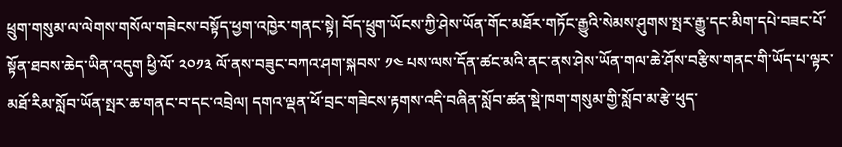ཕྲུག་གསུམ་ལ་ལེགས་གསོལ་གཟེངས་བསྟོད་ཕྱག་འཁྱེར་གནང་སྟེ། བོད་ཕྲུག་ཡོངས་ཀྱི་ཤེས་ཡོན་གོང་མཐོར་གཏོང་རྒྱུའི་སེམས་ཤུགས་སྤར་རྒྱུ་དང་མིག་དཔེ་བཟང་པོ་སྟོན་ཐབས་ཆེད་ཡིན་འདུག ཕྱི་ལོ་ ༢༠༡༣ ལོ་ནས་བཟུང་བཀའ་ཤག་སྐབས་ ༡༤ པས་ལས་དོན་ཚང་མའི་ནང་ནས་ཤེས་ཡོན་གལ་ཆེ་ཤོས་བརྩིས་གནང་གི་ཡོད་པ་ལྟར་མཐོ་རིམ་སློབ་ཡོན་སྤར་ཆ་གནང་བ་དང་འབྲེལ། དགའ་ལྡན་ཕོ་བྲང་གཟེངས་རྟགས་འདི་བཞིན་སློབ་ཚན་སྡེ་ཁག་གསུམ་གྱི་སློབ་མ་རྩེ་ཕུད་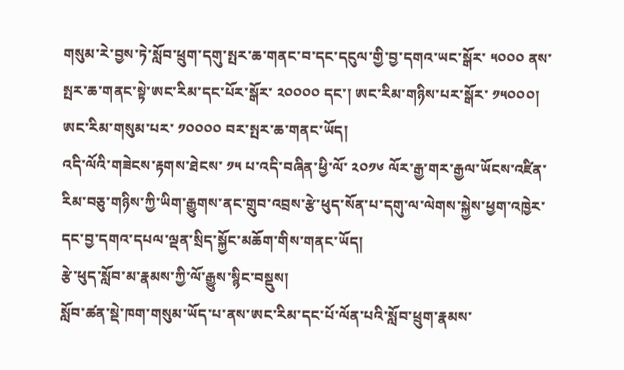གསུམ་རེ་བྱས་ཏེ་སློབ་ཕྲུག་དགུ་སྤར་ཆ་གནང་བ་དང་དངུལ་གྱི་བྱ་དགའ་ཡང་སྒོར་ ༥༠༠༠ ནས་སྤར་ཆ་གནང་སྟེ་ཨང་རིམ་དང་པོར་སྒོར་ ༢༠༠༠༠ དང་། ཨང་རིམ་གཉིས་པར་སྒོར་ ༡༥༠༠༠། ཨང་རིམ་གསུམ་པར་ ༡༠༠༠༠ བར་སྤར་ཆ་གནང་ཡོད།
འདི་ལོའི་གཟེངས་རྟགས་ཐེངས་ ༡༥ པ་འདི་བཞིན་ཕྱི་ལོ་ ༢༠༡༦ ལོར་རྒྱ་གར་རྒྱལ་ཡོངས་འཛིན་རིམ་བཅུ་གཉིས་ཀྱི་ཡིག་རྒྱུགས་ནང་གྲུབ་འབྲས་རྩེ་ཕུད་སོན་པ་དགུ་ལ་ལེགས་སྐྱེས་ཕྱག་འཁྱེར་དང་བྱ་དགའ་དཔལ་ལྡན་སྲིད་སྐྱོང་མཆོག་གིས་གནང་ཡོད།
རྩེ་ཕུད་སློབ་མ་རྣམས་ཀྱི་ལོ་རྒྱུས་སྙིང་བསྡུས།
སློབ་ཚན་སྡེ་ཁག་གསུམ་ཡོད་པ་ནས་ཨང་རིམ་དང་པོ་ལོན་པའི་སློབ་ཕྲུག་རྣམས་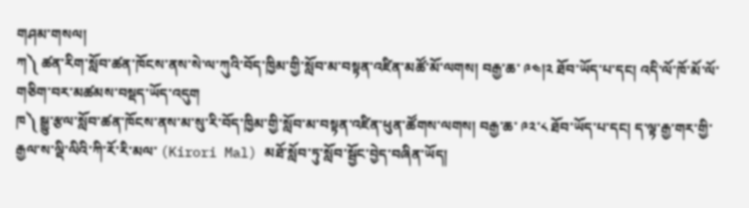གཤམ་གསལ།
ཀ༽ ཚན་རིག་སློབ་ཚན་ཁོངས་ནས་སེ་ལ་ཀུའི་བོད་ཁྱིམ་གྱི་སློབ་མ་བསྟན་འཛིན་མཚོ་མོ་ལགས། བརྒྱ་ཆ་ ༩༤།༢ ཐོབ་ཡོད་པ་དང། འདི་ལོ་ཁོ་མོ་ལོ་གཅིག་བར་མཚམས་བསྡད་ཡོད་འདུག
ཁ༽ སྒྱུ་རྩལ་སློབ་ཚན་ཁོངས་ནས་མ་སུ་རི་བོད་ཁྱིམ་གྱི་སློབ་མ་བསྟན་འཛིན་ཕུན་ཚོགས་ལགས། བརྒྱ་ཆ་ ༩༢་༨ ཐོབ་ཡོད་པ་དང། ད་ལྟ་རྒྱ་གར་གྱི་རྒྱལ་ས་ལྡི་ལིའི་ཀི་རོ་རི་མལ་ (Kirori Mal) མཐོ་སློབ་ཏུ་སློབ་སྦྱོང་བྱེད་བཞིན་ཡོད།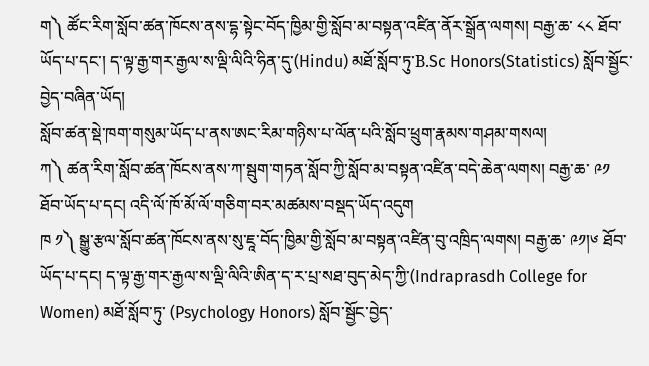ག༽ ཚོང་རིག་སློབ་ཚན་ཁོངས་ནས་དྷ་སྟེང་བོད་ཁྱིམ་གྱི་སློབ་མ་བསྟན་འཛིན་ནོར་སྒྲོན་ལགས། བརྒྱ་ཆ་ ༨༨ ཐོབ་ཡོད་པ་དང་། ད་ལྟ་རྒྱ་གར་རྒྱལ་ས་ལྡི་ལིའི་ཧིན་དུ་(Hindu) མཐོ་སློབ་ཏུ་B.Sc Honors(Statistics) སློབ་སྦྱོང་བྱེད་བཞིན་ཡོད།
སློབ་ཚན་སྡེ་ཁག་གསུམ་ཡོད་པ་ནས་ཨང་རིམ་གཉིས་པ་ལོན་པའི་སློབ་ཕྲུག་རྣམས་གཤམ་གསལ།
ཀ༽ ཚན་རིག་སློབ་ཚན་ཁོངས་ནས་ཀ་སྦུག་གཏན་སློབ་ཀྱི་སློབ་མ་བསྟན་འཛིན་བདེ་ཆེན་ལགས། བརྒྱ་ཆ་ ༩༡ ཐོབ་ཡོད་པ་དང། འདི་ལོ་ཁོ་མོ་ལོ་གཅིག་བར་མཚམས་བསྡད་ཡོད་འདུག
ཁ ༡༽ སྒྱུ་རྩལ་སློབ་ཚན་ཁོངས་ནས་སུ་ཇཱ་བོད་ཁྱིམ་གྱི་སློབ་མ་བསྟན་འཛིན་བུ་འཁྲིད་ལགས། བརྒྱ་ཆ་ ༩༡།༦ ཐོབ་ཡོད་པ་དང། ད་ལྟ་རྒྱ་གར་རྒྱལ་ས་ལྡི་ལིའི་ཨིན་ད་ར་པྲ་སཐ་བུད་མེད་ཀྱི་(Indraprasdh College for Women) མཐོ་སློབ་ཏུ་ (Psychology Honors) སློབ་སྦྱོང་བྱེད་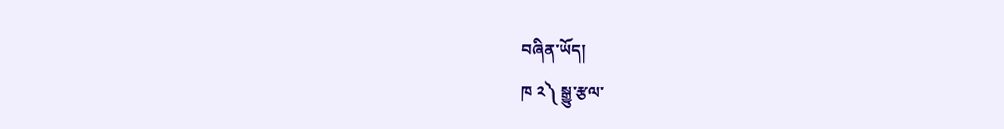བཞིན་ཡོད།
ཁ ༢༽ སྒྱུ་རྩལ་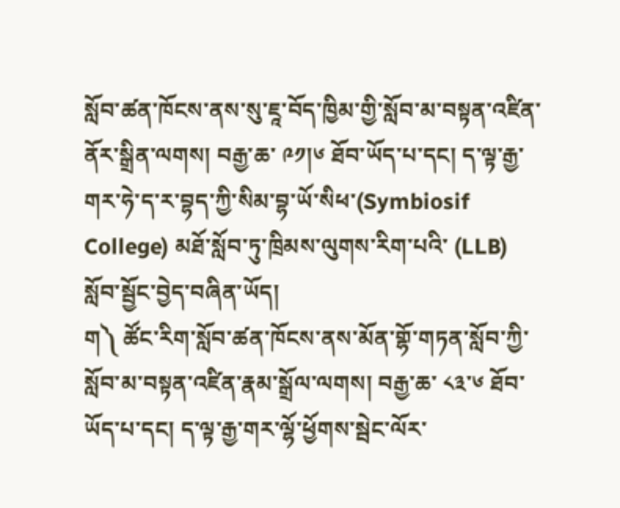སློབ་ཚན་ཁོངས་ནས་སུ་ཇཱ་བོད་ཁྱིམ་གྱི་སློབ་མ་བསྟན་འཛིན་ནོར་སྒྲིན་ལགས། བརྒྱ་ཆ་ ༩༡།༦ ཐོབ་ཡོད་པ་དང། ད་ལྟ་རྒྱ་གར་ཧེ་ད་ར་བྷད་ཀྱི་སིམ་བྷ་ཡོ་སིཕ་(Symbiosif College) མཐོ་སློབ་ཏུ་ཁྲིམས་ལུགས་རིག་པའི་ (LLB) སློབ་སྦྱོང་བྱེད་བཞིན་ཡོད།
ག༽ ཚོང་རིག་སློབ་ཚན་ཁོངས་ནས་མོན་གྷོ་གཏན་སློབ་ཀྱི་སློབ་མ་བསྟན་འཛིན་རྣམ་སྒྲོལ་ལགས། བརྒྱ་ཆ་ ༨༣་༦ ཐོབ་ཡོད་པ་དང། ད་ལྟ་རྒྱ་གར་ལྷོ་ཕྱོགས་སྦེང་ལོར་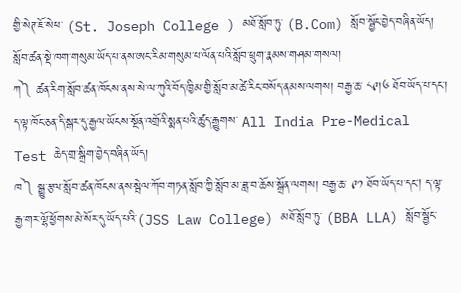གྱི་སེཊ་ཇོ་སེཕ་ (St. Joseph College ) མཐོ་སློབ་ཏུ་ (B.Com) སློབ་སྦྱོང་བྱེད་བཞིན་ཡོད།
སློབ་ཚན་སྡེ་ཁག་གསུམ་ཡོད་པ་ནས་ཨང་རིམ་གསུམ་པ་ལོན་པའི་སློབ་ཕྲུག་རྣམས་གཤམ་གསལ།
ཀ༽ ཚན་རིག་སློབ་ཚན་ཁོངས་ནས་སེ་ལ་ཀུའི་བོད་ཁྱིམ་གྱི་སློབ་མ་ཚེ་རིང་བསོད་ནམས་ལགས། བརྒྱ་ཆ་ ༨༩།༦ ཐོབ་ཡོད་པ་དང་། ད་ལྟ་ཁོང་ཅན་དི་སྒར་དུ་རྒྱལ་ཡོངས་སྔོན་འགྲོའི་སྨན་པའི་ཚུད་རྒྱུགས་ All India Pre-Medical Test ཆེད་གྲ་སྒྲིག་བྱེད་བཞིན་ཡོད།
ཁ༽ སྒྱུ་རྩལ་སློབ་ཚན་ཁོངས་ནས་སྦེལ་ཀོབ་གཏན་སློབ་ཀྱི་སློབ་མ་ཟླ་བ་ཆོས་སྒྲོན་ལགས། བརྒྱ་ཆ་ ༩༡ ཐོབ་ཡོད་པ་དང། ད་ལྟ་རྒྱ་གར་ལྷོ་ཕྱོགས་མེ་སོར་དུ་ཡོད་པའི་(JSS Law College) མཐོ་སློབ་ཏུ་ (BBA LLA) སློབ་སྦྱོང་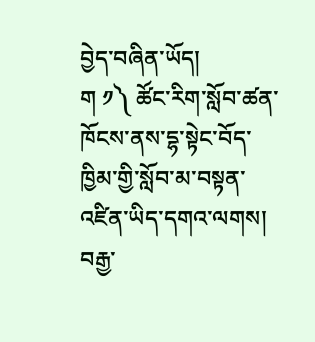བྱེད་བཞིན་ཡོད།
ག ༡༽ ཚོང་རིག་སློབ་ཚན་ཁོངས་ནས་དྷ་སྟེང་བོད་ཁྱིམ་གྱི་སློབ་མ་བསྟན་འཛིན་ཡིད་དགའ་ལགས། བརྒྱ་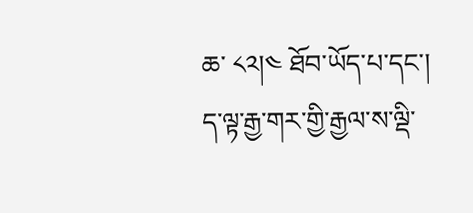ཆ་ ༨༢།༤ ཐོབ་ཡོད་པ་དང་། ད་ལྟ་རྒྱ་གར་གྱི་རྒྱལ་ས་ལྡི་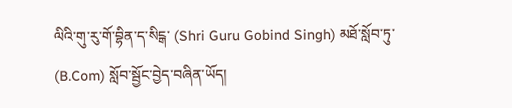ལིའི་གུ་རུ་གོ་བྷིན་ད་སིངྒ་ (Shri Guru Gobind Singh) མཐོ་སློབ་ཏུ་ (B.Com) སློབ་སྦྱོང་བྱེད་བཞིན་ཡོད།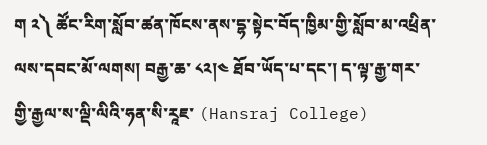ག ༢༽ ཚོང་རིག་སློབ་ཚན་ཁོངས་ནས་དྷ་སྟེང་བོད་ཁྱིམ་གྱི་སློབ་མ་འཕྲིན་ལས་དབང་མོ་ལགས། བརྒྱ་ཆ་ ༨༢།༤ ཐོབ་ཡོད་པ་དང་། ད་ལྟ་རྒྱ་གར་གྱི་རྒྱལ་ས་ལྡི་ལིའི་ཧན་སི་རཱཇ་ (Hansraj College)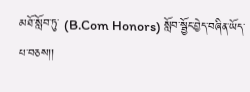མཐོ་སློབ་ཏུ་ (B.Com Honors) སློབ་སྦྱོང་བྱེད་བཞིན་ཡོད་པ་བཅས།།